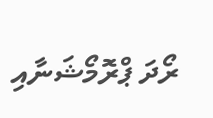ރޯދަ ޕްރޮމޯޝަނާއި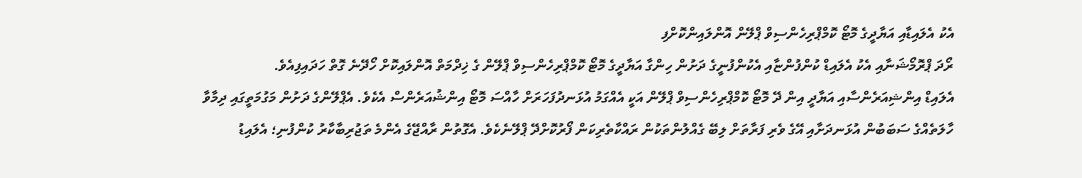އެކު އެލައިޑާއި އަޔާދީގެ މޮޓޯ ކޮމްޕްރިހެންސިވް ޕްލޭން އޮންލައިންކޮށްފި
ރޯދަ ޕްރޮމޯޝަނާއި އެކު އެލައިޑް ކުންފުންޏާއި އެކުންފުނީގެ ދަށުން ހިންގާ އަޔާދީގެ މޮޓޯ ކޮމްޕްރިހެންސިވް ޕްލޭން ގެ ޚިދްމަތް އޮންލައިކޮށް ހޯދޭނެ ގޮތް ހަދައިފިއެވެ.
އެލައިޑް އިންޝިއަރެންސާއި އަޔާދީ އިން ދޭ މޮޓޯ ކޮމްޕްރިހެންސިވް ޕްލޭން އަކީ އެއްގަމު އުޅަނދުފަހަރަށް ހާއްސަ މޮޓޯ އިންޝުއަރެންސް އެކެވެ. އެޕްލޭންގެ ދަށުން މަގުމަތީގައި ދިމާވާ ހާލަތެއްގެ ސަބަބުން އުޅަނދަށާއި އޭގެ ވެރި ފަރާތަށް ލިބޭ ގެއްލުންތަކުން ރައްކާތެރިކަން ފޯރުކޮށްދޭ ޕްލޭނެކެވެ. އެގޮތުން ރާއްޖޭގެ އެންމެ ތަޖުރިބާކާރު ކުންފުނި؛ އެލައިޑު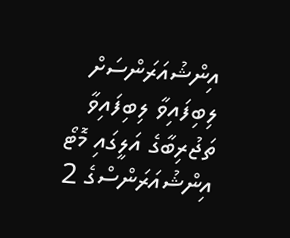އިންޝުއަރަންސަށް ލިބިފައިވާ ލިބިފައިވާ ތަޖުރިބާގެ އަލީގައި މޮޓޯ އިންޝުއަރަންސްގެ 2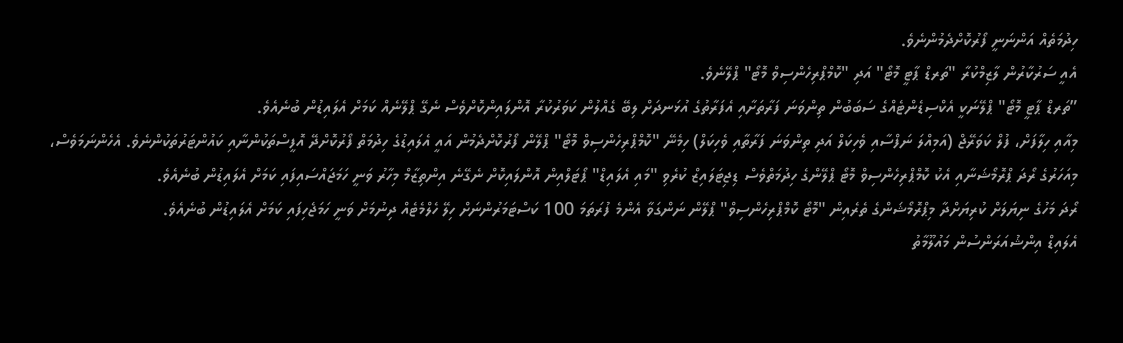ހިދުމަތެއް އަންނަނީ ފޯރުކޮށްދެމުންނެވެ.
އެއީ ސަރުކާރުން ލާޒިމްކުރާ "ތަރޑް ޕާޓީ މޮޓޯ" އަދި "ކޮމްޕްރިހެންސިވް މޮޓޯ" ޕްލޭނެވެ.
”ތަރޑް ޕާޓީ މޮޓޯ" ޕްލޭނަކީ އެކްސިޑެންޓެއްގެ ސަބަބުން ތިންވަނަ ފަރާތަށާއި އެފަރާތުގެ އުޅަނދަށް ލިބޭ ގެއްލުން ކަވަރުކުރާ އޮންލައިންކޮށްވެސް ނެގޭ ޕްލޭނެއް ކަމަށް އެލައިޑުން ބުނެއެވެ.
މިއާއި ހިލާފަށް، ފުލް ކަވަރޭޖް (އަމިއްލަ ނަފްސާއި ވެހިކަލް އަދި ތިންވަނަ ފަރާތާއި ވެހިކަލް) ހިމެނޭ "ކޮމްޕްރިހެންސިވް މޮޓޯ" ޕްލޭން ފޯރުކޮށްދެމުން އައީ އެލައިޑުގެ ހިދުމަތް ފޯރުކޮށްދޭ އޮފީސްތަކުންނާއި ކައުންޓަރުތަކުންނެވެ. އެހެންނަމަވެސް، މިއަހަރުގެ ރޯދަ ޕްރޮމޯޝަނާއި އެކު ކޮމްޕްރިހެންސިވް މޮޓޯ ޕްލޭންގެ ހިދުމަތްވެސް ޑިޖިޓަލައިޒް ކުރެވި "މައި އެލައިޑް" ޕޯޓަލްއިން އޮންލައިކޮށް ނެގޭނެ އިންތިޒާމް މިހާރު ވަނީ ހަމަޖައްސައިފައި ކަމަށް އެލައިޑުން ބުނެއެވެ.
ރޯދަ މަހުގެ ނިޔަލަށް ކުރިޔަށްދާ މިޕްރޮމޯޝަންގެ ތެރެއިން "މޮޓޯ ކޮމްޕްރިހެންސިވް" ޕްލޭން ނަންގަވާ އެންމެ ފުރަތަމަ 100 ކަސްޓަމަރުންނަށް ހިލޭ ހެލްމެޓެއް ދިނުމަށް ވަނީ ހަމަޖެހިފައި ކަމަށް އެލައިޑުން ބުނެއެވެ.
އެލައިޑް އިންޝުއަރަންސުން މައުލޫމާތު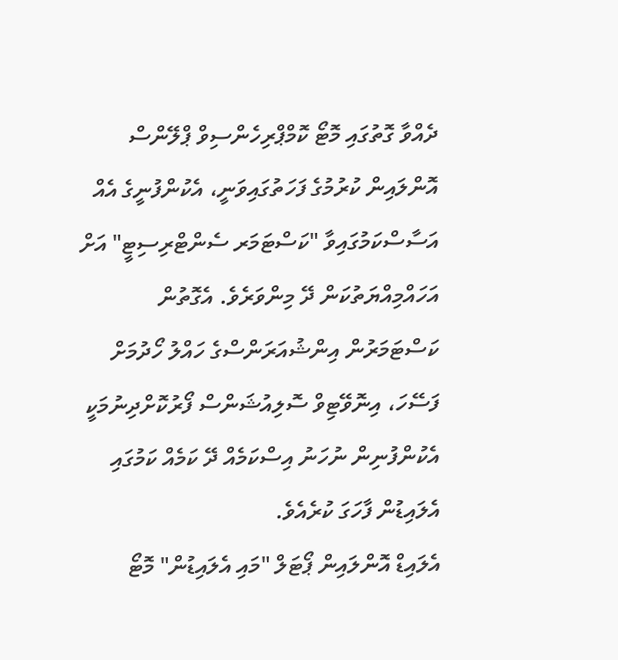ދެއްވާ ގޮތުގައި މޮޓޯ ކޮމްޕްރިހެންސިވް ޕްލޭންސް އޮންލައިން ކުރުމުގެ ފަހަތުގައިވަނީ، އެކުންފުނީގެ އެއް އަސާސްކަމުގައިވާ "ކަސްޓަމަރ ސެންޓްރިސިޓީ" އަށް އަހައްމިއްޔަތުކަން ދޭ މިންވަރެވެ. އެގޮތުން ކަސްޓަމަރުން އިންޝުއަރަންސްގެ ހައްލު ހޯދުމަށް ފަސޭހަ، އިނޮވޭޓިވް ސޮލިއުޝަންސް ފޯރުކޮށްދިނުމަކީ އެކުންފުނިން ނުހަނު އިސްކަމެއް ދޭ ކަމެއް ކަމުގައި އެލައިޑުން ފާހަގަ ކުރެއެވެ.
އެލައިޑް އޮންލައިން ޕޯޓަލް "މައި އެލައިޑުން" މޮޓޯ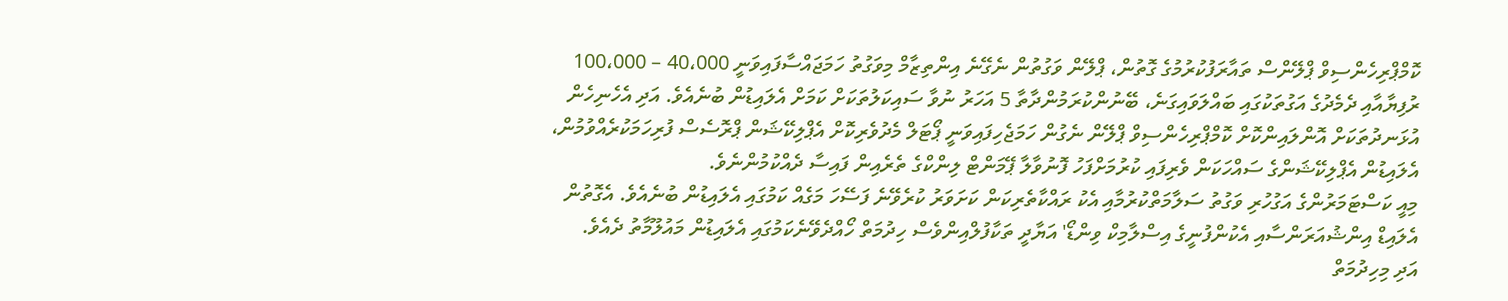ކޮމްޕްރިހެންސިވް ޕްލޭންސް ތައާރަފުކުރުމުގެ ގޮތުން، ޕްލޭން ވަގުތުން ނެގޭނެ އިންތިޒާމް މިވަގުތު ހަމަޖައްސާފައިވަނީ 40،000 – 100،000 ރުފިޔާއާއި ދެމެދުގެ އަގުތަކުގައި ބައްލަވައިގަނެ، ބޭނުންކުރަމުންދާތާ 5 އަހަރު ނުވާ ސައިކަލުތަކަށް ކަމަށް އެލައިޑުން ބުނެއެވެ. އަދި އެހެނިހެން އުޅަނދުތަކަށް އޮންލައިންކޮށް ކޮމްޕްރިހެންސިވް ޕްލޭން ނެގުން ހަމަޖެހިފައިވަނީ ޕޯޓަލް މެދުވެރިކޮށް އެޕްލިކޭޝަން ޕްރޮސެސް ފުރިހަމަކުރެއްވުމުން، އެލައިޑުން އެޕްލިކޭޝަންގެ ސައްހަކަން ވެރިފައި ކުރުމަށްފަހު ފޮނުވާލާ ޕޭމަންޓް ލިންކްގެ ތެރެއިން ފައިސާ ދެއްކުމުންނެވެ.
މިއީ ކަސްޓަމަރުންގެ އަގުހުރި ވަގުތު ސަލާމަތްކުރުމާއި އެކު ރައްކާތެރިކަން ކަށަވަރު ކުރެވޭނެ ފަސޭހަ މަގެއް ކަމުގައި އެލައިޑުން ބުނެއެވެ. އެގޮތުން އެލައިޑް އިންޝުއަރަންސާއި އެކުންފުނީގެ އިސްލާމިކް ވިންޑޯ' އަޔާދީ ތަކާފުލްއިންވެސް ހިދުމަތް ހޯއްދެވޭނެކަމުގައި އެލައިޑުން މައުލޫމާތު ދެއެވެ.
އަދި މިހިދުމަތް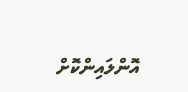އޮންލައިންކޮށް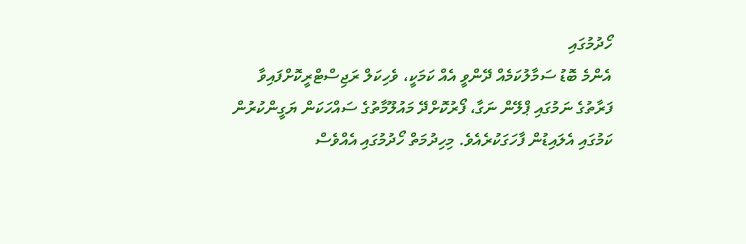ހޯދުމުގައި
އެންމެ ބޮޑު ސަމާލުކަމެއް ދޭންވީ އެއް ކަމަކީ، ވެހިކަލް ރަޖިސްޓްރީކޮށްފައިވާ
ފަރާތުގެ ނަމުގައި ޕްލޭން ނަގާ، ފޯރުކޮށްދޭ މައުލޫމާތުގެ ސައްހަކަން ޔަގީންކުރުން
ކަމުގައި އެލައިޑުން ފާހަގަކުރެއެވެ. މިހިދުމަތް ހޯދުމުގައި އެއްވެސް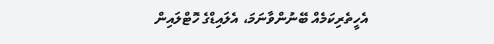އެހީތެރިކަމެއް ބޭނުންވާނަމަ، އެލައިޑްގެ ހޮޓްލައިން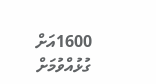1600އަށް ގުޅުއްވުމަށް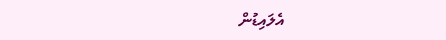އެލައިޑުން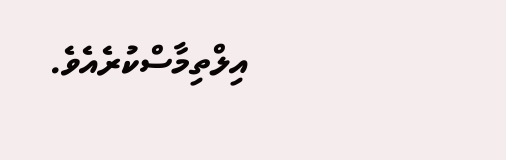އިލްތިމާސްކުރެއެވެ.